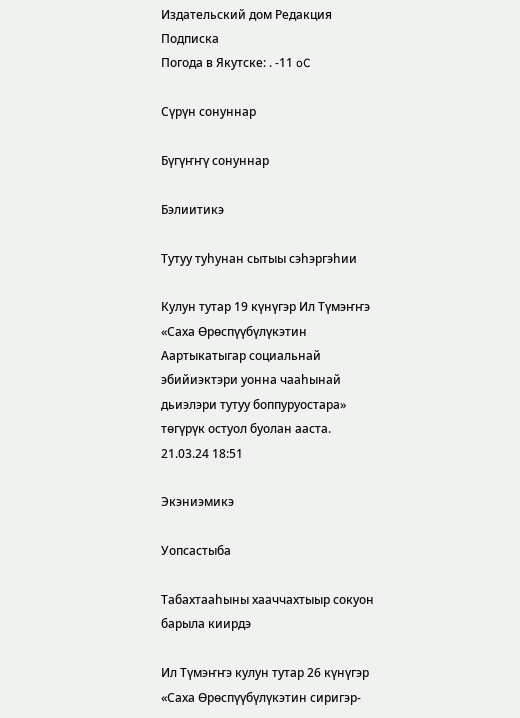Издательский дом Редакция Подписка
Погода в Якутске: . -11 oC

Сүрүн сонуннар

Бүгүҥҥү сонуннар

Бэлиитикэ

Тутуу туһунан сытыы сэһэргэһии

Кулун тутар 19 күнүгэр Ил Түмэҥҥэ «Саха Өрөспүүбүлүкэтин Аартыкатыгар социальнай эбийиэктэри уонна чааһынай дьиэлэри тутуу боппуруостара» төгүрүк остуол буолан ааста.
21.03.24 18:51

Экэниэмикэ

Уопсастыба

Табахтааһыны хааччахтыыр сокуон барыла киирдэ

Ил Түмэҥҥэ кулун тутар 26 күнүгэр «Саха Өрөспүүбүлүкэтин сиригэр-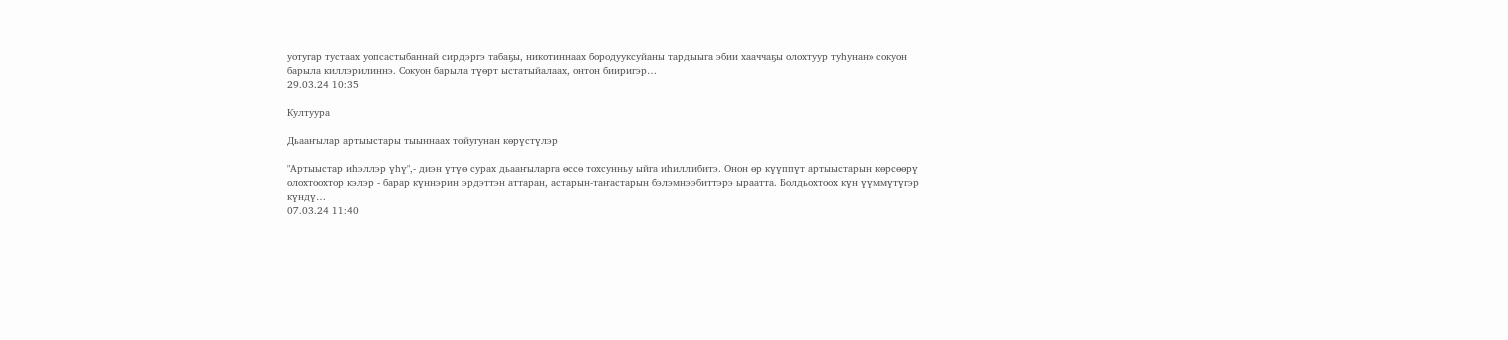уотугар тустаах уопсастыбаннай сирдэргэ табаҕы, никотиннаах бородууксуйаны тардыыга эбии хааччаҕы олохтуур туһунан» сокуон барыла киллэрилиннэ. Сокуон барыла түөрт ыстатыйалаах, онтон бииригэр…
29.03.24 10:35

Култуура

Дьааҥылар артыыстары тыыннаах тойугунан көрүстүлэр

"Артыыстар иhэллэр үhү",- диэн үтүө сурах дьааҥыларга өссө тохсунньу ыйга иhиллибитэ. Онон өр күүппүт артыыстарын көрсөөрү олохтоохтор кэлэр - барар күннэрин эрдэттэн аттаран, астарын-таҥастарын бэлэмнээбиттэрэ ыраатта. Болдьохтоох күн үүммүтүгэр күндү…
07.03.24 11:40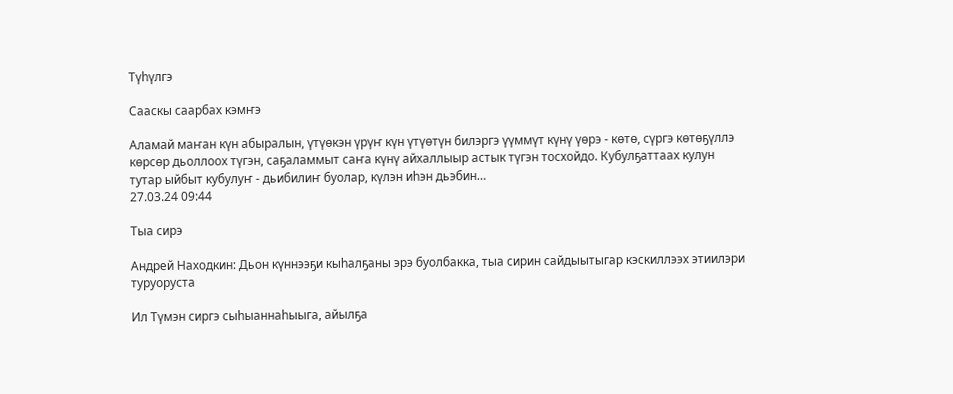Түһүлгэ

Сааскы саарбах кэмҥэ

Аламай маҥан күн абыралын, үтүөкэн үрүҥ күн үтүөтүн билэргэ үүммүт күнү үөрэ - көтө, сүргэ көтөҕүллэ көрсөр дьоллоох түгэн, саҕаламмыт саҥа күнү айхаллыыр астык түгэн тосхойдо. Кубулҕаттаах кулун тутар ыйбыт кубулуҥ - дьибилиҥ буолар, күлэн иһэн дьэбин…
27.03.24 09:44

Тыа сирэ

Андрей Находкин: Дьон күннээҕи кыһалҕаны эрэ буолбакка, тыа сирин сайдыытыгар кэскиллээх этиилэри туруоруста

Ил Түмэн сиргэ сыһыаннаһыыга, айылҕа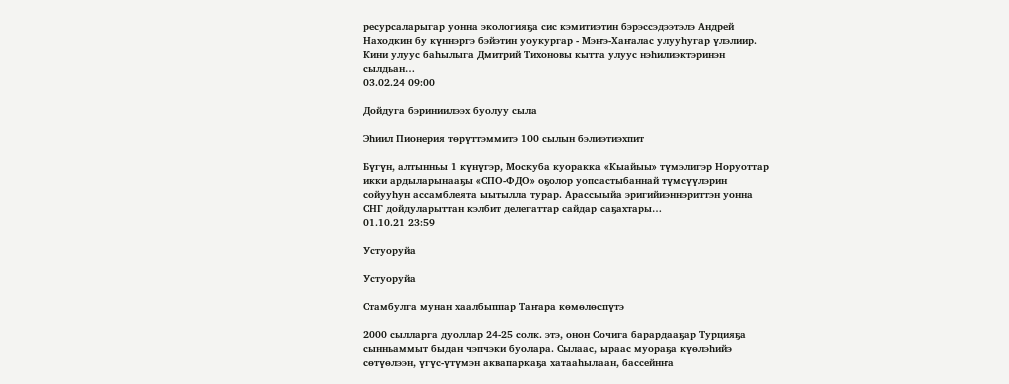ресурсаларыгар уонна экологияҕа сис кэмитиэтин бэрэссэдээтэлэ Андрей Находкин бу күннэргэ бэйэтин уоукургар - Мэҥэ-Хаҥалас улууһугар үлэлиир. Кини улуус баһылыга Дмитрий Тихоновы кытта улуус нэһилиэктэринэн сылдьан…
03.02.24 09:00

Дойдуга бэриниилээх буолуу сыла

Эһиил Пионерия төрүттэммитэ 100 сылын бэлиэтиэхпит

Бүгүн, алтынньы 1 күнүгэр, Москуба куоракка «Кыайыы» түмэлигэр Норуоттар икки ардыларынааҕы «СПО-ФДО» оҕолор уопсастыбаннай түмсүүлэрин сойууһун ассамблеята ыытылла турар. Арассыыйа эригийиэннэриттэн уонна СНГ дойдуларыттан кэлбит делегаттар сайдар саҕахтары…
01.10.21 23:59

Устуоруйа

Устуоруйа

Стамбулга мунан хаалбыппар Таҥара көмөлөспүтэ

2000 сылларга дуоллар 24-25 солк. этэ, онон Сочига барардааҕар Турцияҕа сынньаммыт быдан чэпчэки буолара. Сылаас, ыраас муораҕа күөлэһийэ сөтүөлээн, үгүс-үтүмэн аквапаркаҕа хатааһылаан, бассейнҥа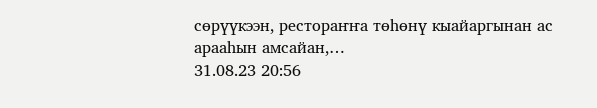сөрүүкээн, рестораҥҥа төһөнү кыайаргынан ас арааһын амсайан,…
31.08.23 20:56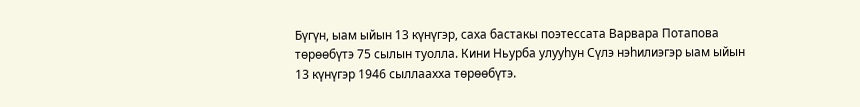Бүгүн, ыам ыйын 13 күнүгэр, саха бастакы поэтессата Варвара Потапова төрөөбүтэ 75 сылын туолла. Кини Ньурба улууһун Сүлэ нэһилиэгэр ыам ыйын 13 күнүгэр 1946 сыллаахха төрөөбүтэ.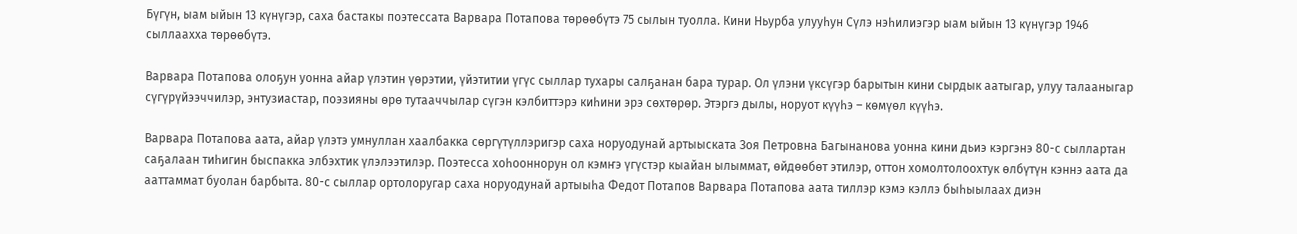Бүгүн, ыам ыйын 13 күнүгэр, саха бастакы поэтессата Варвара Потапова төрөөбүтэ 75 сылын туолла. Кини Ньурба улууһун Сүлэ нэһилиэгэр ыам ыйын 13 күнүгэр 1946 сыллаахха төрөөбүтэ.

Варвара Потапова олоҕун уонна айар үлэтин үөрэтии, үйэтитии үгүс сыллар тухары салҕанан бара турар. Ол үлэни үксүгэр барытын кини сырдык аатыгар, улуу талааныгар сүгүрүйээччилэр, энтузиастар, поэзияны өрө тутааччылар сүгэн кэлбиттэрэ киһини эрэ сөхтөрөр. Этэргэ дылы, норуот күүһэ – көмүөл күүһэ.

Варвара Потапова аата, айар үлэтэ умнуллан хаалбакка сөргүтүллэригэр саха норуодунай артыыската Зоя Петровна Багынанова уонна кини дьиэ кэргэнэ 80-с сыллартан саҕалаан тиһигин быспакка элбэхтик үлэлээтилэр. Поэтесса хоһооннорун ол кэмҥэ үгүстэр кыайан ылыммат, өйдөөбөт этилэр, оттон хомолтолоохтук өлбүтүн кэннэ аата да ааттаммат буолан барбыта. 80-с сыллар ортолоругар саха норуодунай артыыһа Федот Потапов Варвара Потапова аата тиллэр кэмэ кэллэ быһыылаах диэн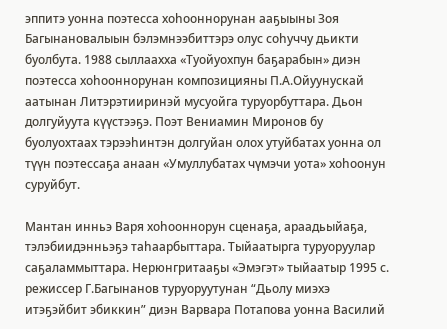эппитэ уонна поэтесса хоһооннорунан ааҕыыны Зоя Багынановалыын бэлэмнээбиттэрэ олус соһуччу дьикти буолбута. 1988 сыллаахха «Туойуохпун баҕарабын» диэн поэтесса хоһооннорунан композицияны П.А.Ойуунускай аатынан Литэрэтииринэй мусуойга туруорбуттара. Дьон долгуйуута күүстээҕэ. Поэт Вениамин Миронов бу буолуохтаах тэрээһинтэн долгуйан олох утуйбатах уонна ол түүн поэтессаҕа анаан «Умуллубатах чүмэчи уота» хоһоонун суруйбут.

Мантан инньэ Варя хоһооннорун сценаҕа, араадьыйаҕа, тэлэбиидэнньэҕэ таһаарбыттара. Тыйаатырга туруоруулар саҕаламмыттара. Нерюнгритааҕы «Эмэгэт» тыйаатыр 1995 с. режиссер Г.Багынанов туруоруутунан “Дьолу миэхэ итэҕэйбит эбиккин” диэн Варвара Потапова уонна Василий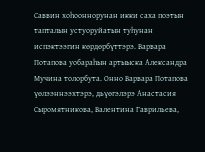Саввин хоһооннорунан икки саха поэтын тапталын устуоруйатын туһунан испэктээгин көрдөрбүттэрэ. Варвара Потапова уобараһын артыыска Александра Мучина толорбута. Онно Варвара Потапова үөлээннээхтэрэ, дьүөгэлэрэ Анастасия Сыромятникова, Валентина Гаврильева,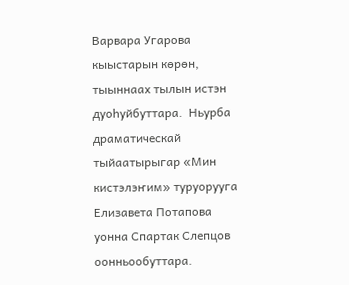Варвара Угарова кыыстарын көрөн, тыыннаах тылын истэн дуоһуйбуттара.  Ньурба драматическай тыйаатырыгар «Мин кистэлэҥим» туруорууга Елизавета Потапова уонна Спартак Слепцов оонньообуттара.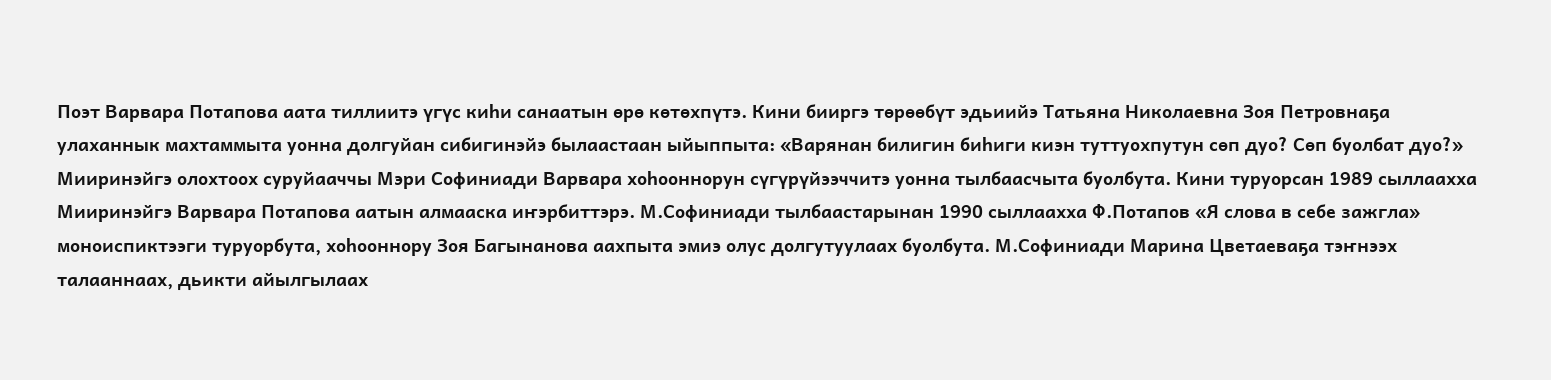Поэт Варвара Потапова аата тиллиитэ үгүс киһи санаатын өрө көтөхпүтэ. Кини бииргэ төрөөбүт эдьиийэ Татьяна Николаевна Зоя Петровнаҕа улаханнык махтаммыта уонна долгуйан сибигинэйэ былаастаан ыйыппыта: «Варянан билигин биһиги киэн туттуохпутун сөп дуо? Сөп буолбат дуо?» Мииринэйгэ олохтоох суруйааччы Мэри Софиниади Варвара хоһооннорун сүгүрүйээччитэ уонна тылбаасчыта буолбута. Кини туруорсан 1989 сыллаахха Мииринэйгэ Варвара Потапова аатын алмааска иҥэрбиттэрэ. М.Софиниади тылбаастарынан 1990 сыллаахха Ф.Потапов «Я слова в себе зажгла» моноиспиктээги туруорбута, хоһооннору Зоя Багынанова аахпыта эмиэ олус долгутуулаах буолбута. М.Софиниади Марина Цветаеваҕа тэҥнээх талааннаах, дьикти айылгылаах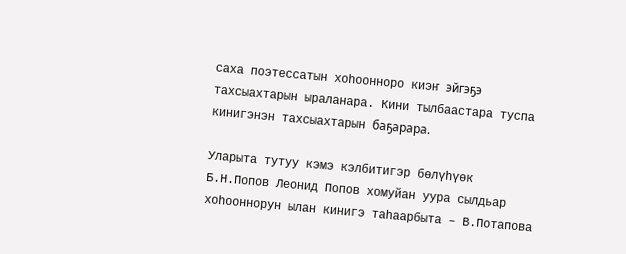саха поэтессатын хоһоонноро киэҥ эйгэҕэ тахсыахтарын ыраланара. Кини тылбаастара туспа кинигэнэн тахсыахтарын баҕарара.

Уларыта тутуу кэмэ кэлбитигэр бөлүһүөк Б.Н.Попов Леонид Попов хомуйан уура сылдьар хоһооннорун ылан кинигэ таһаарбыта – В.Потапова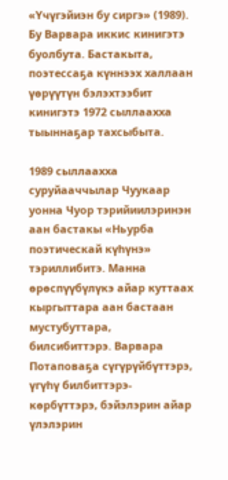«Үчүгэйиэн бу сиргэ» (1989). Бу Варвара иккис кинигэтэ буолбута. Бастакыта, поэтессаҕа күннээх халлаан үөрүүтүн бэлэхтээбит кинигэтэ 1972 сыллаахха  тыыннаҕар тахсыбыта.

1989 сыллаахха суруйааччылар Чуукаар уонна Чуор тэрийиилэринэн аан бастакы «Ньурба поэтическай күһүнэ» тэриллибитэ. Манна өрөспүүбүлүкэ айар куттаах кыргыттара аан бастаан мустубуттара, билсибиттэрэ. Варвара Потаповаҕа сүгүрүйбүттэрэ, үгүһү билбиттэрэ-көрбүттэрэ, бэйэлэрин айар үлэлэрин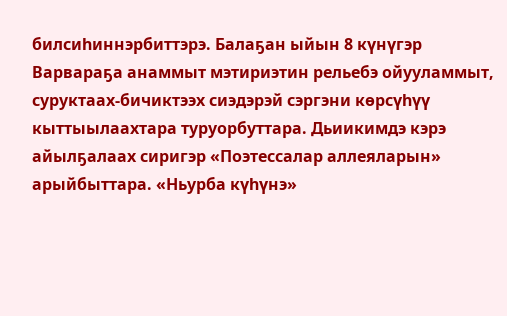билсиһиннэрбиттэрэ. Балаҕан ыйын 8 күнүгэр Варвараҕа анаммыт мэтириэтин рельебэ ойууламмыт, суруктаах-бичиктээх сиэдэрэй сэргэни көрсүһүү кыттыылаахтара туруорбуттара. Дьиикимдэ кэрэ айылҕалаах сиригэр «Поэтессалар аллеяларын» арыйбыттара. «Ньурба күһүнэ»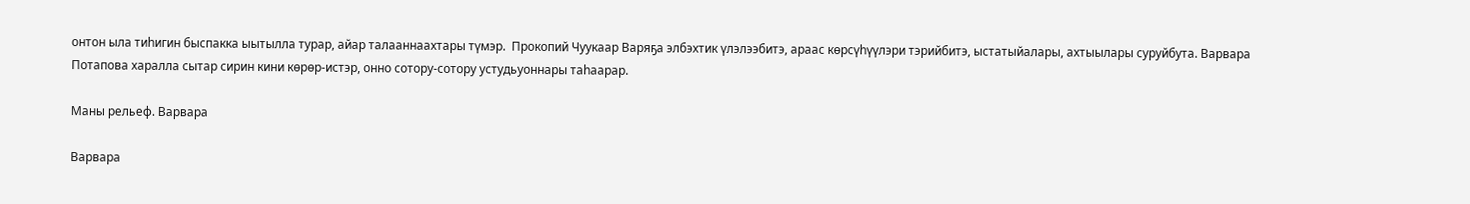онтон ыла тиһигин быспакка ыытылла турар, айар талааннаахтары түмэр.  Прокопий Чуукаар Варяҕа элбэхтик үлэлээбитэ, араас көрсүһүүлэри тэрийбитэ, ыстатыйалары, ахтыылары суруйбута. Варвара Потапова харалла сытар сирин кини көрөр-истэр, онно сотору-сотору устудьуоннары таһаарар.

Маны рельеф. Варвара

Варвара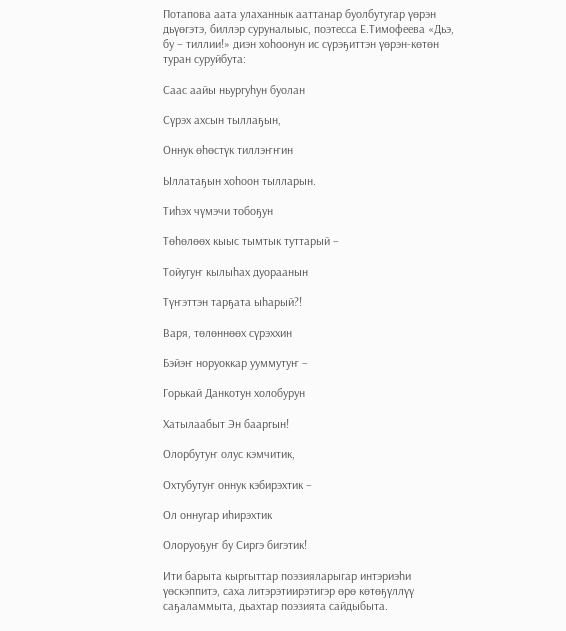Потапова аата улаханнык ааттанар буолбутугар үөрэн дьүөгэтэ, биллэр суруналыыс, поэтесса Е.Тимофеева «Дьэ, бу – тиллии!» диэн хоһоонун ис сүрэҕиттэн үөрэн-көтөн туран суруйбута:

Саас аайы ньургуһун буолан

Сүрэх ахсын тыллаҕын,

Оннук өһөстүк тиллэҥҥин

Ыллатаҕын хоһоон тылларын.

Тиһэх чүмэчи тобоҕун

Төһөлөөх кыыс тымтык туттарый –

Тойугуҥ кылыһах дуораанын

Түҥэттэн тарҕата ыһарый?!

Варя, төлөннөөх сүрэххин

Бэйэҥ норуоккар ууммутуҥ –

Горькай Данкотун холобурун

Хатылаабыт Эн бааргын!

Олорбутуҥ олус кэмчитик,

Охтубутуҥ оннук кэбирэхтик –

Ол оннугар иһирэхтик

Олоруоҕуҥ бу Сиргэ бигэтик!

Ити барыта кыргыттар поэзияларыгар интэриэһи үөскэппитэ, саха литэрэтиирэтигэр өрө көтөҕүллүү саҕаламмыта, дьахтар поэзията сайдыбыта.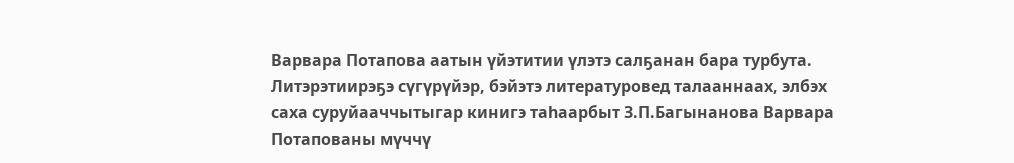Варвара Потапова аатын үйэтитии үлэтэ салҕанан бара турбута. Литэрэтиирэҕэ сүгүрүйэр, бэйэтэ литературовед талааннаах, элбэх саха суруйааччытыгар кинигэ таһаарбыт З.П.Багынанова Варвара Потапованы мүччү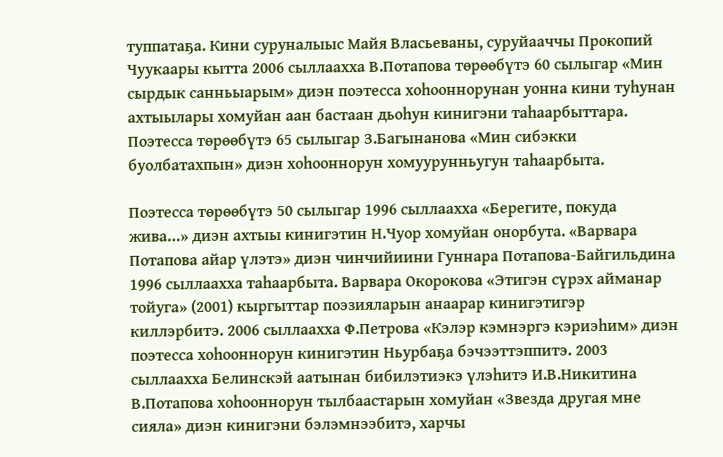туппатаҕа. Кини суруналыыс Майя Власьеваны, суруйааччы Прокопий Чуукаары кытта 2006 сыллаахха В.Потапова төрөөбүтэ 60 сылыгар «Мин сырдык санньыарым» диэн поэтесса хоһооннорунан уонна кини туһунан ахтыылары хомуйан аан бастаан дьоһун кинигэни таһаарбыттара. Поэтесса төрөөбүтэ 65 сылыгар З.Багынанова «Мин сибэкки буолбатахпын» диэн хоһооннорун хомуурунньугун таһаарбыта.

Поэтесса төрөөбүтэ 50 сылыгар 1996 сыллаахха «Берегите, покуда жива…» диэн ахтыы кинигэтин Н.Чуор хомуйан онорбута. «Варвара Потапова айар үлэтэ» диэн чинчийиини Гуннара Потапова-Байгильдина 1996 сыллаахха таһаарбыта. Варвара Окорокова «Этигэн сүрэх айманар тойуга» (2001) кыргыттар поэзияларын анаарар кинигэтигэр киллэрбитэ. 2006 сыллаахха Ф.Петрова «Кэлэр кэмнэргэ кэриэһим» диэн поэтесса хоһооннорун кинигэтин Ньурбаҕа бэчээттэппитэ. 2003 сыллаахха Белинскэй аатынан бибилэтиэкэ үлэһитэ И.В.Никитина В.Потапова хоһооннорун тылбаастарын хомуйан «Звезда другая мне сияла» диэн кинигэни бэлэмнээбитэ, харчы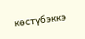көстүбэккэ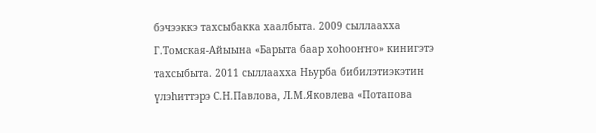бэчээккэ тахсыбакка хаалбыта. 2009 сыллаахха Г.Томская-Айыына «Барыта баар хоһооҥҥо» кинигэтэ тахсыбыта. 2011 сыллаахха Ньурба бибилэтиэкэтин үлэһиттэрэ С.Н.Павлова, Л.М.Яковлева «Потапова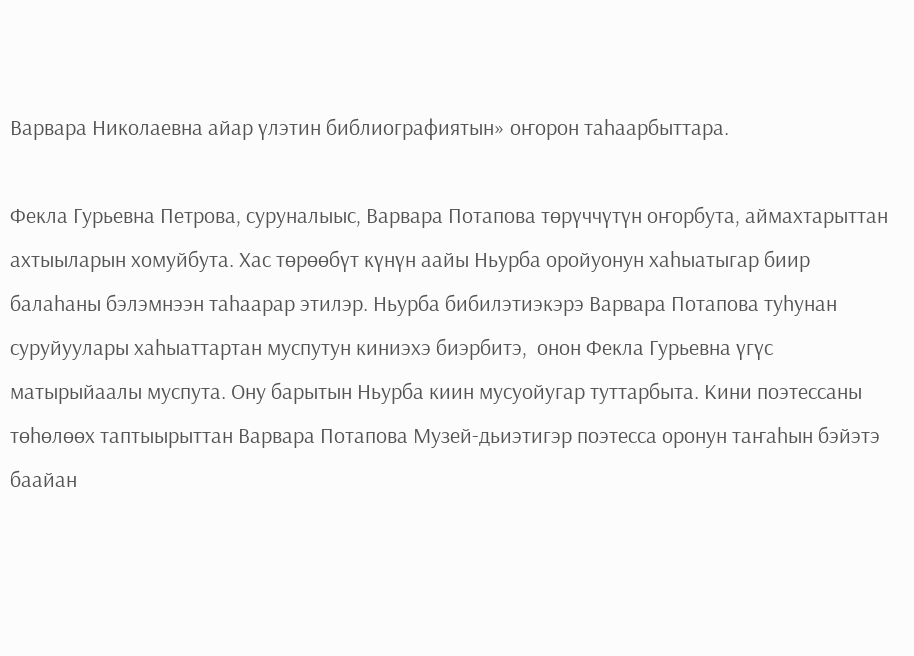Варвара Николаевна айар үлэтин библиографиятын» оҥорон таһаарбыттара.

Фекла Гурьевна Петрова, суруналыыс, Варвара Потапова төрүччүтүн оҥорбута, аймахтарыттан ахтыыларын хомуйбута. Хас төрөөбүт күнүн аайы Ньурба оройуонун хаһыатыгар биир балаһаны бэлэмнээн таһаарар этилэр. Ньурба бибилэтиэкэрэ Варвара Потапова туһунан суруйуулары хаһыаттартан муспутун киниэхэ биэрбитэ,  онон Фекла Гурьевна үгүс матырыйаалы муспута. Ону барытын Ньурба киин мусуойугар туттарбыта. Кини поэтессаны төһөлөөх таптыырыттан Варвара Потапова Музей-дьиэтигэр поэтесса оронун таҥаһын бэйэтэ баайан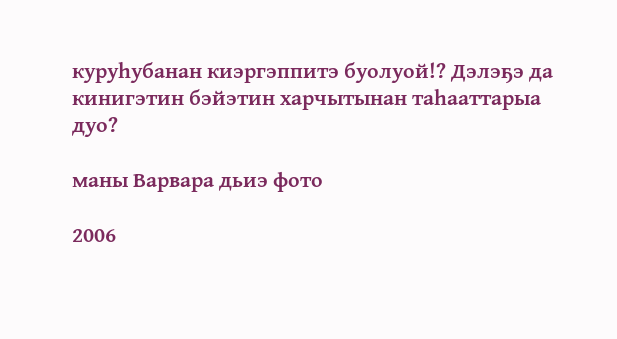куруһубанан киэргэппитэ буолуой!? Дэлэҕэ да кинигэтин бэйэтин харчытынан таһааттарыа дуо?

маны Варвара дьиэ фото

2006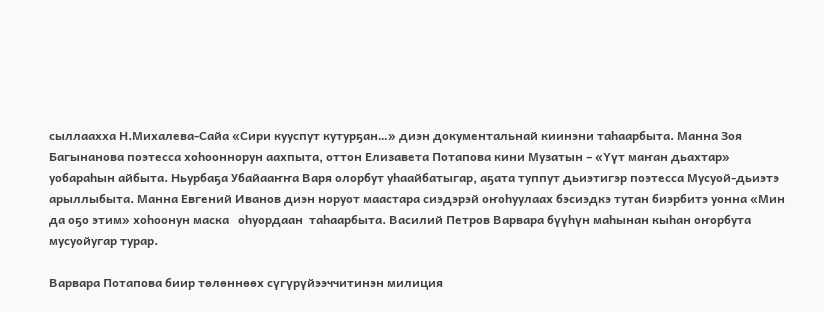сыллаахха Н.Михалева-Сайа «Сири кууспут кутурҕан…» диэн документальнай киинэни таһаарбыта. Манна Зоя Багынанова поэтесса хоһооннорун аахпыта, оттон Елизавета Потапова кини Музатын – «Үүт маҥан дьахтар» уобараһын айбыта. Ньурбаҕа Убайааҥҥа Варя олорбут уһаайбатыгар, аҕата туппут дьиэтигэр поэтесса Мусуой-дьиэтэ арыллыбыта. Манна Евгений Иванов диэн норуот маастара сиэдэрэй оҥоһуулаах бэсиэдкэ тутан биэрбитэ уонна «Мин да оҕо этим» хоһоонун маска   оһуордаан  таһаарбыта. Василий Петров Варвара бүүһүн маһынан кыһан оҥорбута мусуойугар турар.

Варвара Потапова биир төлөннөөх сүгүрүйээччитинэн милиция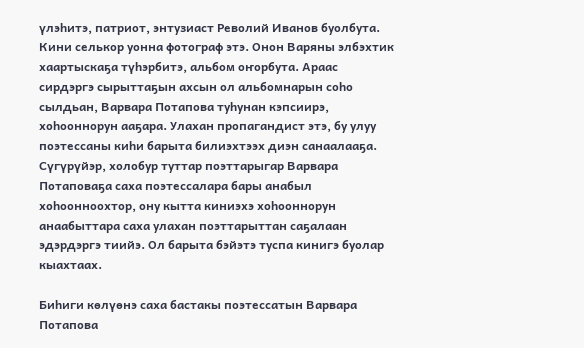үлэһитэ, патриот, энтузиаст Револий Иванов буолбута. Кини селькор уонна фотограф этэ. Онон Варяны элбэхтик хаартыскаҕа түһэрбитэ, альбом оҥорбута. Араас сирдэргэ сырыттаҕын ахсын ол альбомнарын соһо сылдьан, Варвара Потапова туһунан кэпсиирэ, хоһооннорун ааҕара. Улахан пропагандист этэ, бу улуу поэтессаны киһи барыта билиэхтээх диэн санаалааҕа. Сүгүрүйэр, холобур туттар поэттарыгар Варвара Потаповаҕа саха поэтессалара бары анабыл хоһоонноохтор, ону кытта киниэхэ хоһооннорун анаабыттара саха улахан поэттарыттан саҕалаан эдэрдэргэ тиийэ. Ол барыта бэйэтэ туспа кинигэ буолар кыахтаах.

Биһиги көлүөнэ саха бастакы поэтессатын Варвара Потапова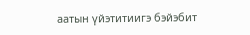аатын үйэтитиигэ бэйэбит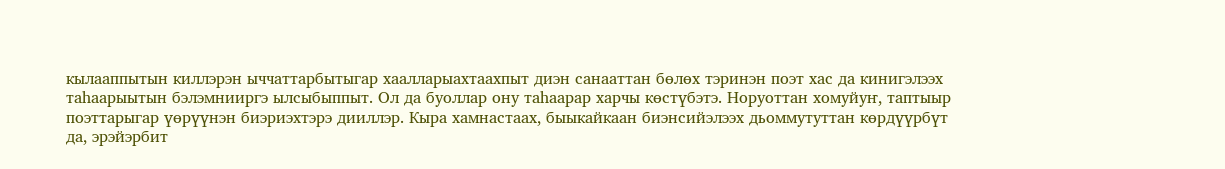кылааппытын киллэрэн ыччаттарбытыгар хаалларыахтаахпыт диэн санааттан бөлөх тэринэн поэт хас да кинигэлээх таһаарыытын бэлэмнииргэ ылсыбыппыт. Ол да буоллар ону таһаарар харчы көстүбэтэ. Норуоттан хомуйуҥ, таптыыр поэттарыгар үөрүүнэн биэриэхтэрэ дииллэр. Кыра хамнастаах, быыкайкаан биэнсийэлээх дьоммутуттан көрдүүрбүт да, эрэйэрбит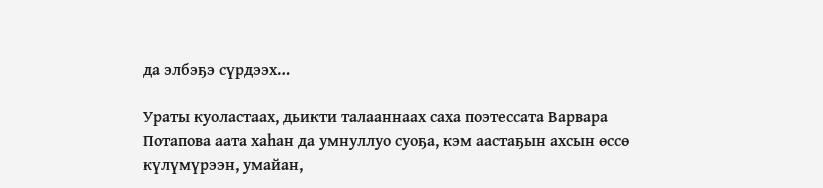да элбэҕэ сүрдээх…

Ураты куоластаах, дьикти талааннаах саха поэтессата Варвара Потапова аата хаһан да умнуллуо суоҕа, кэм аастаҕын ахсын өссө күлүмүрээн, умайан,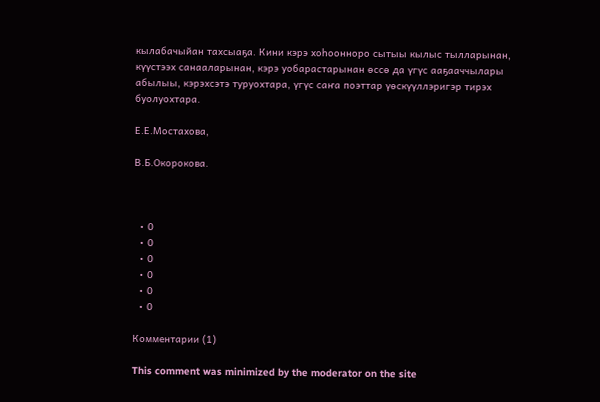кылабачыйан тахсыаҕа. Кини кэрэ хоһоонноро сытыы кылыс тылларынан, күүстээх санааларынан, кэрэ уобарастарынан өссө да үгүс ааҕааччылары абылыы, кэрэхсэтэ туруохтара, үгүс саҥа поэттар үөскүүллэригэр тирэх буолуохтара.

Е.Е.Мостахова,

В.Б.Окорокова.



  • 0
  • 0
  • 0
  • 0
  • 0
  • 0

Комментарии (1)

This comment was minimized by the moderator on the site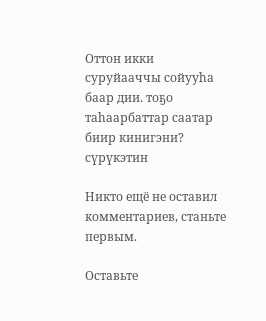Оттон икки суруйааччы сойууһа баар дии. тоҕо таһаарбаттар саатар биир кинигэни? сүрүкэтин

Никто ещё не оставил комментариев, станьте первым.

Оставьте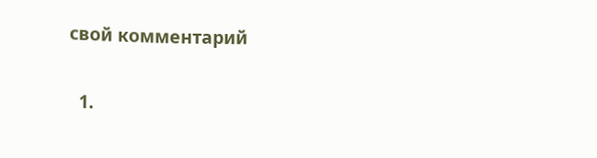свой комментарий

  1.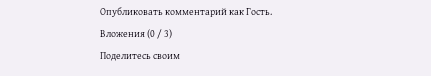Опубликовать комментарий как Гость.
Вложения (0 / 3)
Поделитесь своим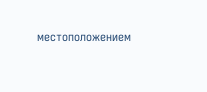местоположением